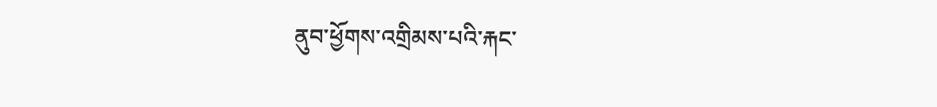ནུབ་ཕྱོགས་འགྲིམས་པའི་རྐང་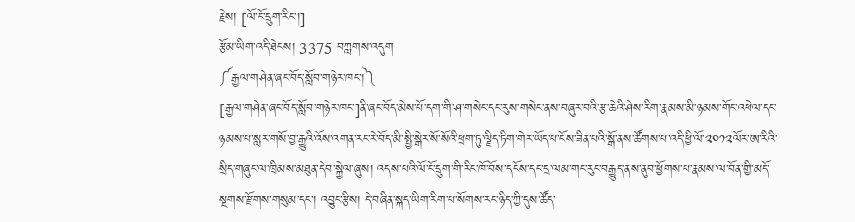རྗེས། [ལོ་ངོ་དྲུག་རིང་།]
རྩོམ་ཡིག་འདི་ཐེངས། 3375 བཀླགས་འདུག
༼རྒྱལ་གཤེན་ཞང་བོད་སློབ་གཉེར་ཁང་།༽
[རྒྱལ་གཤེན་ཞང་བོད་སློབ་གཉེར་ཁང་]ནི་ཞང་བོད་མེས་པོ་དག་གི་ཤ་གསེང་དང་རུས་གསེང་ནས་བཞུར་བའི་རྩ་ཆེའི་ཤེས་རིག་རྣམས་མི་ཉམས་གོང་འཕེལ་དང་ཉམས་པ་སླར་གསོ་བྱ་རྒྱུའི་འོས་འགན་རང་རེ་བོད་མི་སྤྱི་སྒེར་སོ་སོའི་ཕྲག་ཏུ་ལྗིད་ཏིག་གེར་ཡོད་པ་ངོས་ཟིན་པའི་སྒོ་ནས་ཚོགས་པ་འདི་ཕྱི་ལོ་༢༠༡༢ལོར་ཨ་རིའི་སྲིད་གཞུང་ལ་ཁྲིམས་མཐུན་དེབ་སྐྱེལ་ཞུས། འདས་པའི་ལོ་ངོ་དྲུག་གི་རིང་ཁོ་བོས་དངོས་དང་དྲ་ལམ་གང་རུང་བརྒྱུད་ནས་ནུབ་ཕྱོགས་པ་རྣམས་ལ་བོན་གྱི་མདོ་སྔགས་རྫོགས་གསུམ་དང་། འབྱུང་རྩིས། དེ་བཞིན་སྐད་ཡིག་རིག་པ་སོགས་རང་ཉིད་ཀྱི་དུས་ཚོད་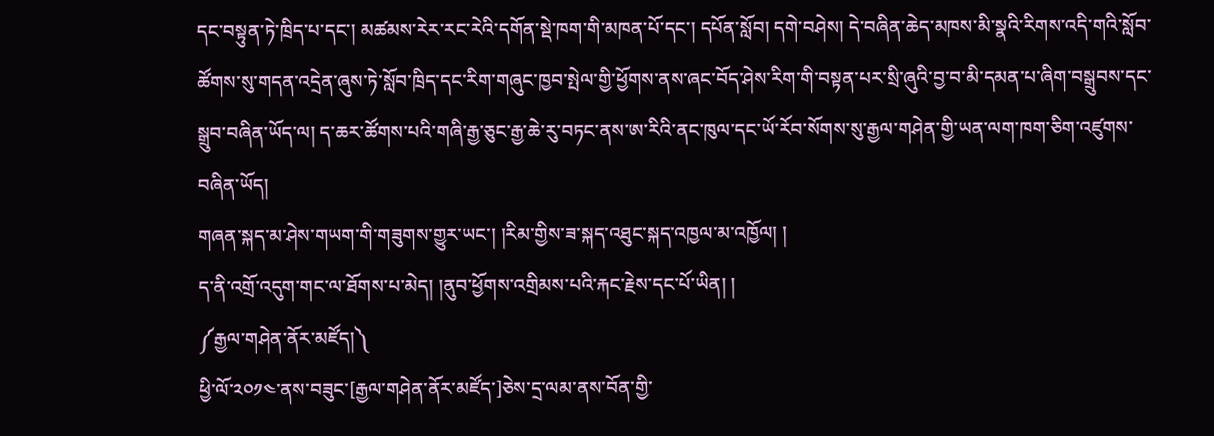དང་བསྟུན་ཏེ་ཁྲིད་པ་དང་། མཚམས་རེར་རང་རེའི་དགོན་སྡེ་ཁག་གི་མཁན་པོ་དང་། དཔོན་སློབ། དགེ་བཤེས། དེ་བཞིན་ཆེད་མཁས་མི་སྣའི་རིགས་འདི་གའི་སློབ་ཚོགས་སུ་གདན་འདྲེན་ཞུས་ཏེ་སློབ་ཁྲིད་དང་རིག་གཞུང་ཁྱབ་སྤེལ་གྱི་ཕྱོགས་ནས་ཞང་བོད་ཤེས་རིག་གི་བསྟན་པར་སྲི་ཞུའི་བྱ་བ་མི་དམན་པ་ཞིག་བསྒྲུབས་དང་སྒྲུབ་བཞིན་ཡོད་ལ། ད་ཆར་ཚོགས་པའི་གཞི་རྒྱ་ཅུང་རྒྱ་ཆེ་རུ་བཏང་ནས་ཨ་རིའི་ནང་ཁུལ་དང་ཡོ་རོབ་སོགས་སུ་རྒྱལ་གཤེན་གྱི་ཡན་ལག་ཁག་ཅིག་འཛུགས་བཞིན་ཡོད།
གཞན་སྐད་མ་ཤེས་གཡག་གི་གཟུགས་གྱུར་ཡང་། །རིམ་གྱིས་ཟ་སྐད་འཐུང་སྐད་འཁྱལ་མ་འཁྱོལ། །
ད་ནི་འགྲོ་འདུག་གང་ལ་ཐོགས་པ་མེད། །ནུབ་ཕྱོགས་འགྲིམས་པའི་རྐང་རྗེས་དང་པོ་ཡིན། །
༼རྒྱལ་གཤེན་ནོར་མཛོད།༽
ཕྱི་ལོ་༢༠༡༤་ནས་བཟུང་[རྒྱལ་གཤེན་ནོར་མཛོད་]ཅེས་དྲ་ལམ་ནས་བོན་གྱི་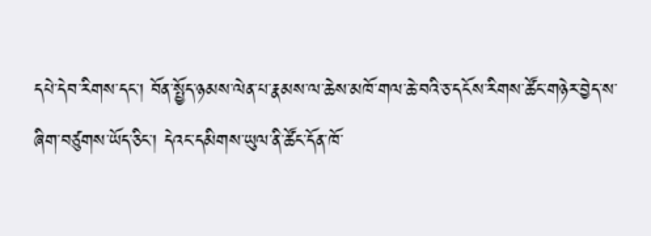དཔེ་དེབ་རིགས་དང་། བོན་སྤྱོད་ཉམས་ལེན་པ་རྣམས་ལ་ཆེས་མཁོ་གལ་ཆེ་བའི་ཅ་དངོས་རིགས་ཚོང་གཉེར་བྱེད་ས་ཞིག་བཙུགས་ཡོད་ཅིང་། དེའང་དམིགས་ཡུལ་ནི་ཚོང་དོན་ཁོ་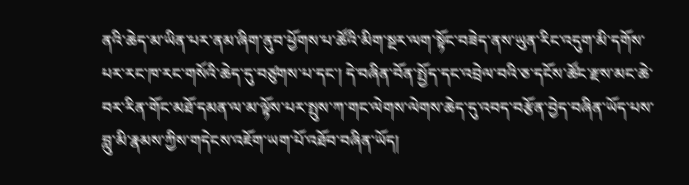ནའི་ཆེད་མ་ཡིན་པར་ནམ་ཞིག་ནུབ་ཕྱོགས་པ་ཚོའི་མིག་སྔར་ལག་སྟོང་བཟེད་ནས་ཡུན་རིང་འདུག་མི་དགོས་པར་རང་ཁ་རང་གསོའི་ཆེད་དུ་བཙུགས་པ་དང་། དེ་བཞིན་བོན་སྤྱོད་དང་འབྲེལ་བའི་ཅ་དངོས་ཚོང་རྫས་མང་ཆེ་བར་རིན་གོང་མཐོ་དམན་ལ་མ་ལྟོས་པར་སྤུས་ཀ་གང་ལེགས་ལེགས་ཆེད་དུ་འབད་བརྩོན་བྱེད་བཞིན་ཡོད་པས་བླུ་མི་རྣམས་ཀྱིས་གདེངས་འཇོག་ཡག་པོ་འཐོབ་བཞིན་ཡོད།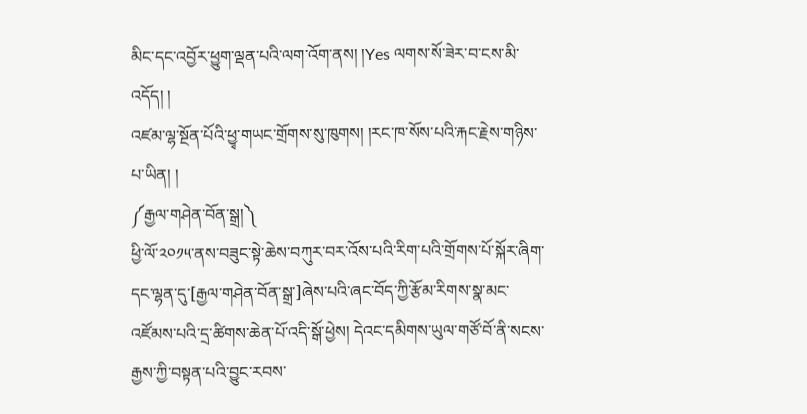མིང་དང་འབྱོར་ཕྱུག་ལྡན་པའི་ལག་འོག་ནས། །Yes ལགས་སོ་ཟེར་བ་ངས་མི་འདོད། །
འཛམ་ལྷ་སྔོན་པོའི་ཕྱྭ་གཡང་གྲོགས་སུ་ཁུགས། །རང་ཁ་སོས་པའི་རྐང་རྗེས་གཉིས་པ་ཡིན། །
༼རྒྱལ་གཤེན་བོན་སྒྲ།༽
ཕྱི་ལོ་༢༠༡༥་ནས་བཟུང་སྟེ་ཆེས་བཀུར་བར་འོས་པའི་རིག་པའི་གྲོགས་པོ་སྐོར་ཞིག་དང་ལྷན་དུ་[རྒྱལ་གཤེན་བོན་སྒྲ་]ཞེས་པའི་ཞང་བོད་ཀྱི་རྩོམ་རིགས་སྣ་མང་འཛོམས་པའི་དྲ་ཚིགས་ཆེན་པོ་འདི་སྒོ་ཕྱེས། དེའང་དམིགས་ཡུལ་གཙོ་བོ་ནི་སངས་རྒྱས་ཀྱི་བསྟན་པའི་བྱུང་རབས་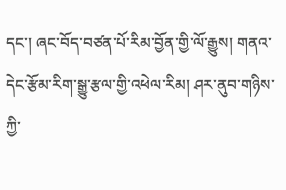དང་། ཞང་བོད་བཙན་པོ་རིམ་བྱོན་གྱི་ལོ་རྒྱུས། གནའ་དེང་རྩོམ་རིག་སྒྱུ་རྩལ་གྱི་འཕེལ་རིམ། ཤར་ནུབ་གཉིས་ཀྱི་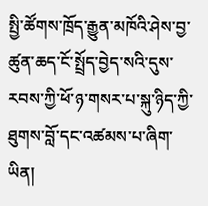སྤྱི་ཚོགས་ཁྲོད་རྒྱུན་མཁོའི་ཤེས་བྱ་ཚུན་ཆད་ངོ་སྤྲོད་བྱེད་སའི་དུས་རབས་ཀྱི་ཕོ་ཉ་གསར་པ་སྐུ་ཉིད་ཀྱི་ཐུགས་བློ་དང་འཚམས་པ་ཞིག་ཡིན།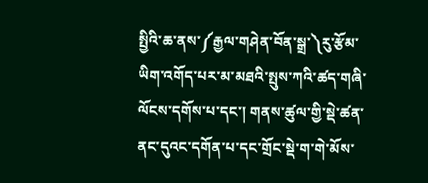སྤྱིའི་ཆ་ནས་༼རྒྱལ་གཤེན་བོན་སྒྲ་༽རུ་རྩོམ་ཡིག་འགོད་པར་མ་མཐའི་སྤུས་ཀའི་ཚད་གཞི་ལོངས་དགོས་པ་དང་། གནས་ཚུལ་གྱི་སྡེ་ཚན་ནང་དུའང་དགོན་པ་དང་གྲོང་སྡེ་ག་གེ་མོས་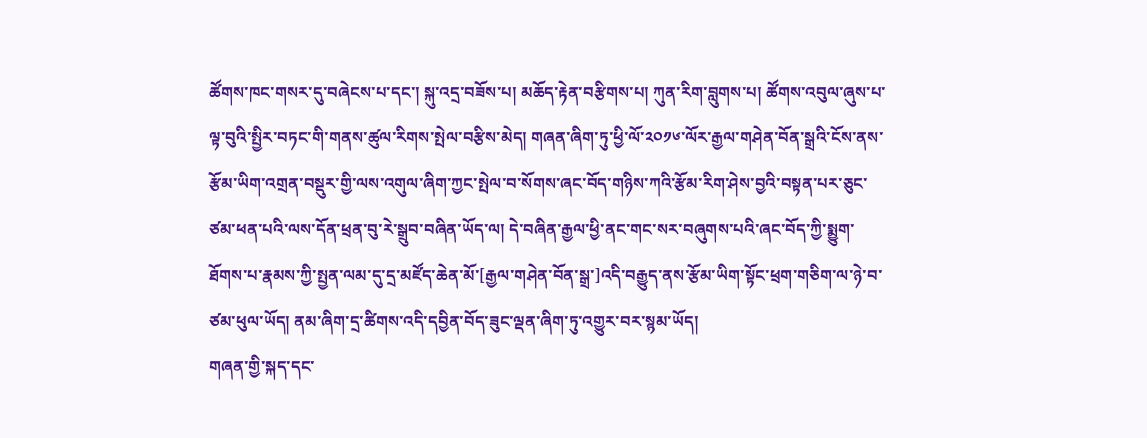ཚོགས་ཁང་གསར་དུ་བཞེངས་པ་དང་། སྐུ་འདྲ་བཟོས་པ། མཆོད་རྟེན་བརྩིགས་པ། ཀུན་རིག་བླུགས་པ། ཚོགས་འབུལ་ཞུས་པ་ལྟ་བུའི་སྤྱིར་བཏང་གི་གནས་ཚུལ་རིགས་སྤེལ་བརྩིས་མེད། གཞན་ཞིག་ཏུ་ཕྱི་ལོ་༢༠༡༦་ལོར་རྒྱལ་གཤེན་བོན་སྒྲའི་ངོས་ནས་རྩོམ་ཡིག་འགྲན་བསྡུར་གྱི་ལས་འགུལ་ཞིག་ཀྱང་སྤེལ་བ་སོགས་ཞང་བོད་གཉིས་ཀའི་རྩོམ་རིག་ཤེས་བྱའི་བསྟན་པར་ཅུང་ཙམ་ཕན་པའི་ལས་དོན་ཕྲན་བུ་རེ་སྒྲུབ་བཞིན་ཡོད་ལ། དེ་བཞིན་རྒྱལ་ཕྱི་ནང་གང་སར་བཞུགས་པའི་ཞང་བོད་ཀྱི་སྨྱུག་ཐོགས་པ་རྣམས་ཀྱི་སྤྱན་ལམ་དུ་དྲ་མཛོད་ཆེན་མོ་[རྒྱལ་གཤེན་བོན་སྒྲ་]འདི་བརྒྱུད་ནས་རྩོམ་ཡིག་སྟོང་ཕྲག་གཅིག་ལ་ཉེ་བ་ཙམ་ཕུལ་ཡོད། ནམ་ཞིག་དྲ་ཚིགས་འདི་དབྱིན་བོད་ཟུང་ལྡན་ཞིག་ཏུ་འགྱུར་བར་སྙམ་ཡོད།
གཞན་གྱི་སྐད་དང་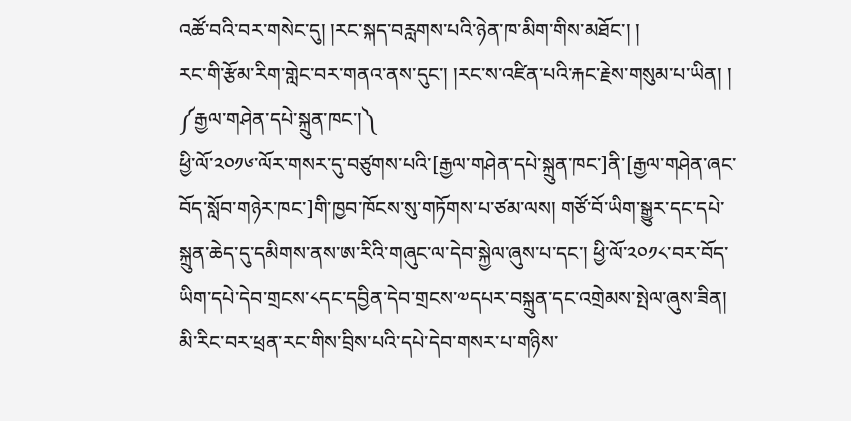འཚོ་བའི་བར་གསེང་དུ། །རང་སྐད་བརླགས་པའི་ཉེན་ཁ་མིག་གིས་མཐོང་། །
རང་གི་རྩོམ་རིག་གླེང་བར་གནའ་ནས་དུང་། །རང་ས་འཛིན་པའི་རྐང་རྗེས་གསུམ་པ་ཡིན། །
༼རྒྱལ་གཤེན་དཔེ་སྐྲུན་ཁང་།༽
ཕྱི་ལོ་༢༠༡༦་ལོར་གསར་དུ་བཙུགས་པའི་[རྒྱལ་གཤེན་དཔེ་སྐྲུན་ཁང་]ནི་[རྒྱལ་གཤེན་ཞང་བོད་སློབ་གཉེར་ཁང་]གི་ཁྱབ་ཁོངས་སུ་གཏོགས་པ་ཙམ་ལས། གཙོ་བོ་ཡིག་སྒྱུར་དང་དཔེ་སྐྲུན་ཆེད་དུ་དམིགས་ནས་ཨ་རིའི་གཞུང་ལ་དེབ་སྐྱེལ་ཞུས་པ་དང་། ཕྱི་ལོ་༢༠༡༨་བར་བོད་ཡིག་དཔེ་དེབ་གྲངས་༨དང་དབྱིན་དེབ་གྲངས་༧དཔར་བསྐྲུན་དང་འགྲེམས་སྤེལ་ཞུས་ཟིན། མི་རིང་བར་ཕྲན་རང་གིས་བྲིས་པའི་དཔེ་དེབ་གསར་པ་གཉིས་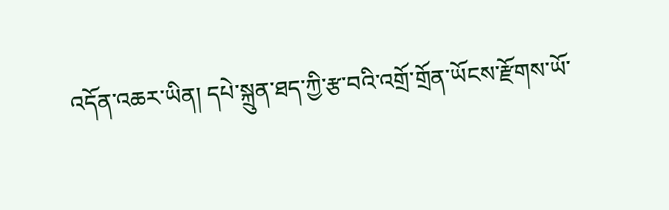འདོན་འཆར་ཡིན། དཔེ་སྐྲུན་ཐད་ཀྱི་རྩ་བའི་འགྲོ་གྲོན་ཡོངས་རྫོགས་ཡོ་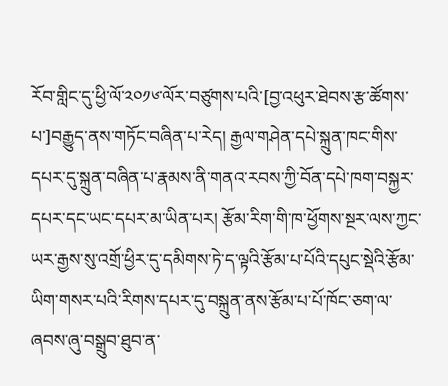རོབ་གླིང་དུ་ཕྱི་ལོ་༢༠༡༦་ལོར་བཙུགས་པའི་[བྱ་འཕུར་ཐེབས་རྩ་ཚོགས་པ་]བརྒྱུད་ནས་གཏོང་བཞིན་པ་རེད། རྒྱལ་གཤེན་དཔེ་སྐྲུན་ཁང་གིས་དཔར་དུ་སྐྲུན་བཞིན་པ་རྣམས་ནི་གནའ་རབས་ཀྱི་བོན་དཔེ་ཁག་བསྐྱར་དཔར་དང་ཡང་དཔར་མ་ཡིན་པར། རྩོམ་རིག་གི་ཁ་ཕྱོགས་སྔར་ལས་ཀྱང་ཡར་རྒྱས་སུ་འགྲོ་ཕྱིར་དུ་དམིགས་ཏེ་ད་ལྟའི་རྩོམ་པ་པོའི་དཔུང་སྡེའི་རྩོམ་ཡིག་གསར་པའི་རིགས་དཔར་དུ་བསྐྲུན་ནས་རྩོམ་པ་པོ་ཁོང་ཅག་ལ་ཞབས་ཞུ་བསྒྲུབ་ཐུབ་ན་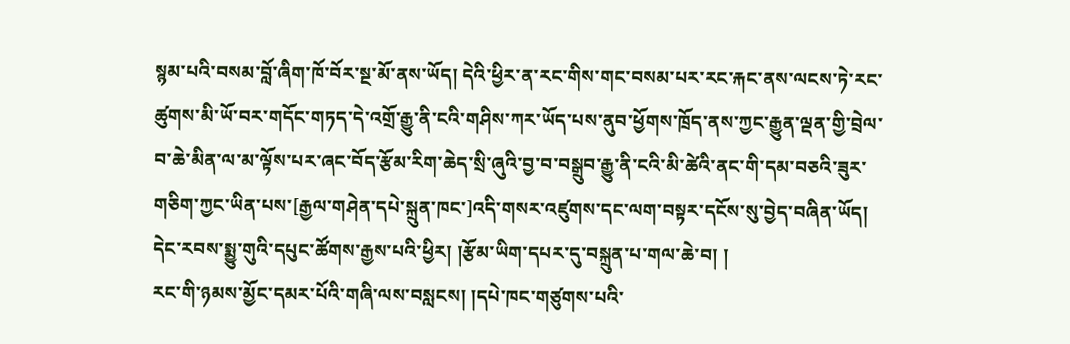སྙམ་པའི་བསམ་བློ་ཞིག་ཁོ་བོར་སྔ་མོ་ནས་ཡོད། དེའི་ཕྱིར་ན་རང་གིས་གང་བསམ་པར་རང་རྐང་ནས་ལངས་ཏེ་རང་ཚུགས་མི་ཡོ་བར་གདོང་གཏད་དེ་འགྲོ་རྒྱུ་ནི་ངའི་གཤིས་ཀར་ཡོད་པས་ནུབ་ཕྱོགས་ཁྲོད་ནས་ཀྱང་རྒྱུན་ལྡན་གྱི་བྲེལ་བ་ཆེ་མིན་ལ་མ་ལྟོས་པར་ཞང་བོད་རྩོམ་རིག་ཆེད་སྲི་ཞུའི་བྱ་བ་བསྒྲུབ་རྒྱུ་ནི་ངའི་མི་ཚེའི་ནང་གི་དམ་བཅའི་ཟུར་གཅིག་ཀྱང་ཡིན་པས་[རྒྱལ་གཤེན་དཔེ་སྐྲུན་ཁང་]འདི་གསར་འཛུགས་དང་ལག་བསྟར་དངོས་སུ་བྱེད་བཞིན་ཡོད།
དེང་རབས་སྨྱུ་གུའི་དཔུང་ཚོགས་རྒྱས་པའི་ཕྱིར། །རྩོམ་ཡིག་དཔར་དུ་བསྐྲུན་པ་གལ་ཆེ་བ། །
རང་གི་ཉམས་མྱོང་དམར་པོའི་གཞི་ལས་བསླངས། །དཔེ་ཁང་གཙུགས་པའི་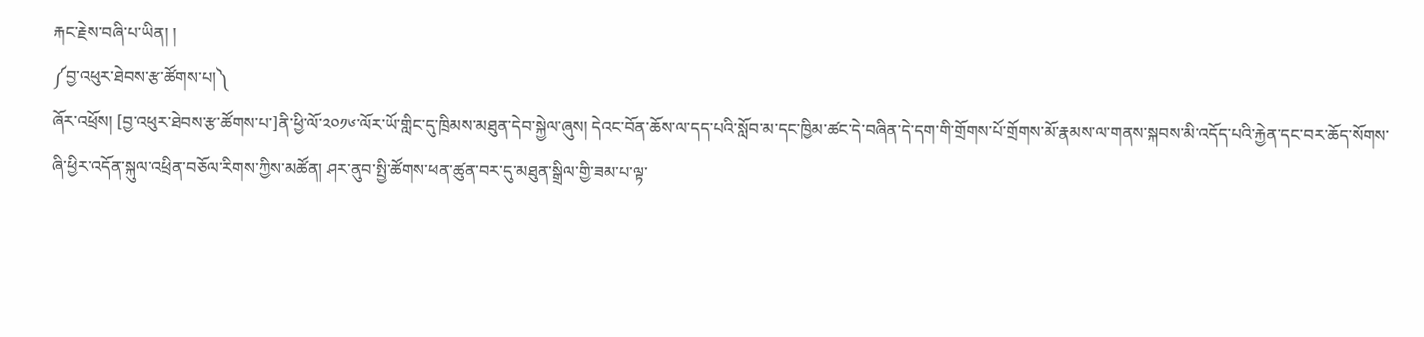རྐང་རྗེས་བཞི་པ་ཡིན། །
༼བྱ་འཕུར་ཐེབས་རྩ་ཚོགས་པ།༽
ཞོར་འཕྲོས། [བྱ་འཕུར་ཐེབས་རྩ་ཚོགས་པ་]ནི་ཕྱི་ལོ་༢༠༡༦་ལོར་ཡོ་གླིང་དུ་ཁྲིམས་མཐུན་དེབ་སྐྱེལ་ཞུས། དེའང་བོན་ཆོས་ལ་དད་པའི་སློབ་མ་དང་ཁྱིམ་ཚང་དེ་བཞིན་དེ་དག་གི་གྲོགས་པོ་གྲོགས་མོ་རྣམས་ལ་གནས་སྐབས་མི་འདོད་པའི་རྐྱེན་དང་བར་ཆོད་སོགས་ཞི་ཕྱིར་འདོན་སྐུལ་འཕྲིན་བཅོལ་རིགས་ཀྱིས་མཚོན། ཤར་ནུབ་སྤྱི་ཚོགས་ཕན་ཚུན་བར་དུ་མཐུན་སྒྲིལ་གྱི་ཟམ་པ་ལྟ་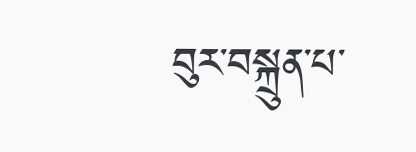བུར་བསྐྲུན་པ་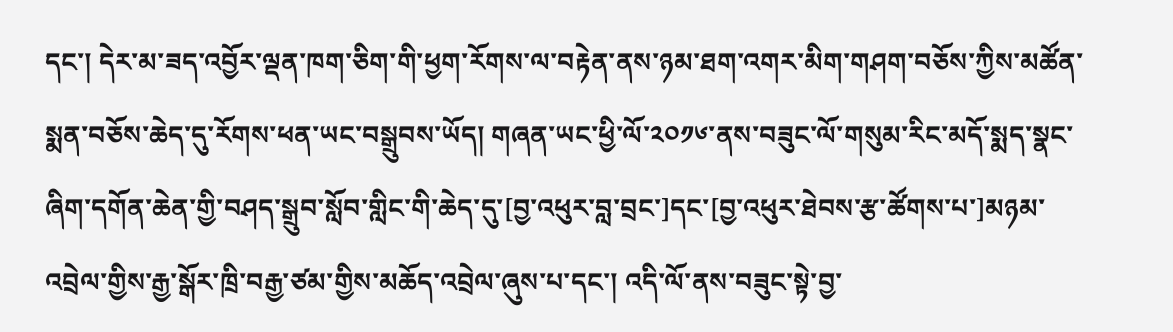དང་། དེར་མ་ཟད་འབྱོར་ལྡན་ཁག་ཅིག་གི་ཕྱག་རོགས་ལ་བརྟེན་ནས་ཉམ་ཐག་འགར་མིག་གཤག་བཅོས་ཀྱིས་མཚོན་སྨན་བཅོས་ཆེད་དུ་རོགས་ཕན་ཡང་བསྒྲུབས་ཡོད། གཞན་ཡང་ཕྱི་ལོ་༢༠༡༦་ནས་བཟུང་ལོ་གསུམ་རིང་མདོ་སྨད་སྣང་ཞིག་དགོན་ཆེན་གྱི་བཤད་སྒྲུབ་སློབ་གླིང་གི་ཆེད་དུ་[བྱ་འཕུར་བླ་བྲང་]དང་[བྱ་འཕུར་ཐེབས་རྩ་ཚོགས་པ་]མཉམ་འབྲེལ་གྱིས་རྒྱ་སྒོར་ཁྲི་བརྒྱ་ཙམ་གྱིས་མཆོད་འབྲེལ་ཞུས་པ་དང་། འདི་ལོ་ནས་བཟུང་སྟེ་བྱ་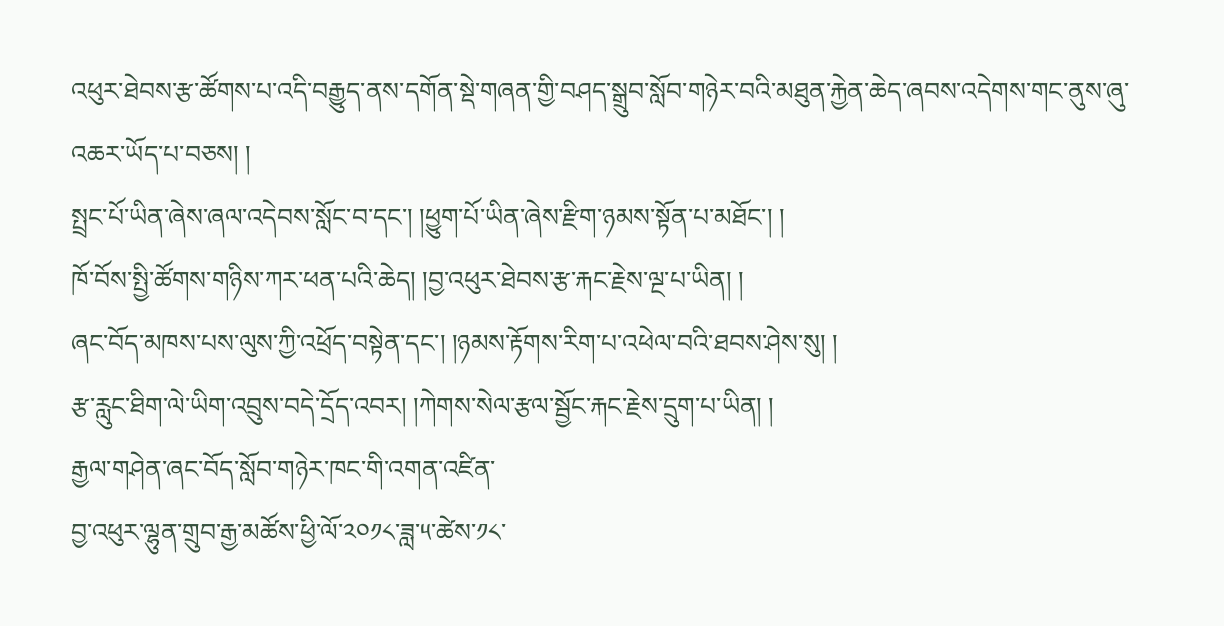འཕུར་ཐེབས་རྩ་ཚོགས་པ་འདི་བརྒྱུད་ནས་དགོན་སྡེ་གཞན་གྱི་བཤད་སྒྲུབ་སློབ་གཉེར་བའི་མཐུན་རྐྱེན་ཆེད་ཞབས་འདེགས་གང་ནུས་ཞུ་འཆར་ཡོད་པ་བཅས། །
སྤྲང་པོ་ཡིན་ཞེས་ཞལ་འདེབས་སློང་བ་དང་། །ཕྱུག་པོ་ཡིན་ཞེས་རྫིག་ཉམས་སྟོན་པ་མཐོང་། །
ཁོ་བོས་སྤྱི་ཚོགས་གཉིས་ཀར་ཕན་པའི་ཆེད། །བྱ་འཕུར་ཐེབས་རྩ་རྐང་རྗེས་ལྔ་པ་ཡིན། །
ཞང་བོད་མཁས་པས་ལུས་ཀྱི་འཕྲོད་བསྟེན་དང་། །ཉམས་རྟོགས་རིག་པ་འཕེལ་བའི་ཐབས་ཤེས་སུ། །
རྩ་རླུང་ཐིག་ལེ་ཡིག་འབྲུས་བདེ་དྲོད་འབར། །ཀེགས་སེལ་རྩལ་སྦྱོང་རྐང་རྗེས་དྲུག་པ་ཡིན། །
རྒྱལ་གཤེན་ཞང་བོད་སློབ་གཉེར་ཁང་གི་འགན་འཛིན་
བྱ་འཕུར་ལྷུན་གྲུབ་རྒྱ་མཚོས་ཕྱི་ལོ་༢༠༡༨་ཟླ་༥་ཚེས་༡༨་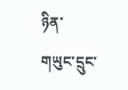ཉིན་
གཡུང་དྲུང་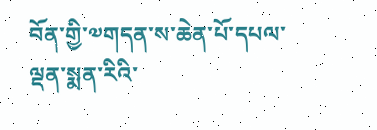བོན་གྱི་༧གདན་ས་ཆེན་པོ་དཔལ་ལྡན་སྨན་རིའི་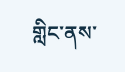གླིང་ནས་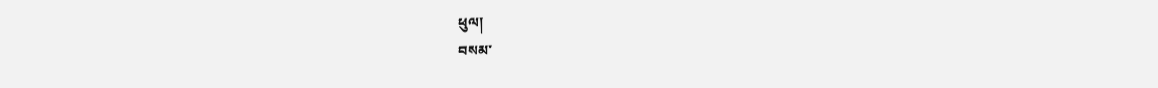ཕུལ།
བསམ་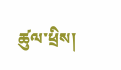ཚུལ་ཕྲིས།